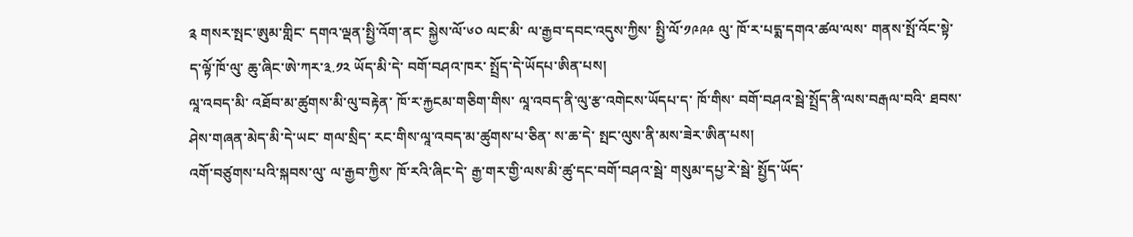༉ གསར་སྤང་ཨུམ་གླིང་ དགའ་ལྡན་སྤྱི་འོག་ནང་ སྐྱེས་ལོ་༦༠ ལང་མི་ ལ་རྒྱབ་དབང་འདུས་ཀྱིས་ སྤྱི་ལོ་༡༩༩༩ ལུ་ ཁོ་ར་པདྨ་དགའ་ཚལ་ལས་ གནས་སྤོ་འོང་སྟེ་ ད་ལྟོ་ཁོ་ལུ་ ཆུ་ཞིང་ཨེ་ཀར་༣.༡༢ ཡོད་མི་དེ་ བགོ་བཤའ་ཁར་ སྤྲོད་དེ་ཡོདཔ་ཨིན་པས།
ལཱ་འབད་མི་ འཐོབ་མ་ཚུགས་མི་ལུ་བརྟེན་ ཁོ་ར་རྐྱངམ་གཅིག་གིས་ ལཱ་འབད་ནི་ལུ་རྩ་འགེངས་ཡོདཔ་ད་ ཁོ་གིས་ བགོ་བཤའ་སྦེ་སྤྲོད་ནི་ལས་བརྒལ་བའི་ ཐབས་ཤེས་གཞན་མེད་མི་དེ་ཡང་ གལ་སྲིད་ རང་གིས་ལཱ་འབད་མ་ཚུགས་པ་ཅིན་ ས་ཆ་དེ་ སྤང་ལུས་ནི་མས་ཟེར་ཨིན་པས།
འགོ་བཙུགས་པའི་སྐབས་ལུ་ ལ་རྒྱབ་ཀྱིས་ ཁོ་རའི་ཞིང་དེ་ རྒྱ་གར་གྱི་ལས་མི་ཚུ་དང་བགོ་བཤའ་སྦེ་ གསུམ་དཔྱ་རེ་སྦེ་ སྤྱོད་ཡོད་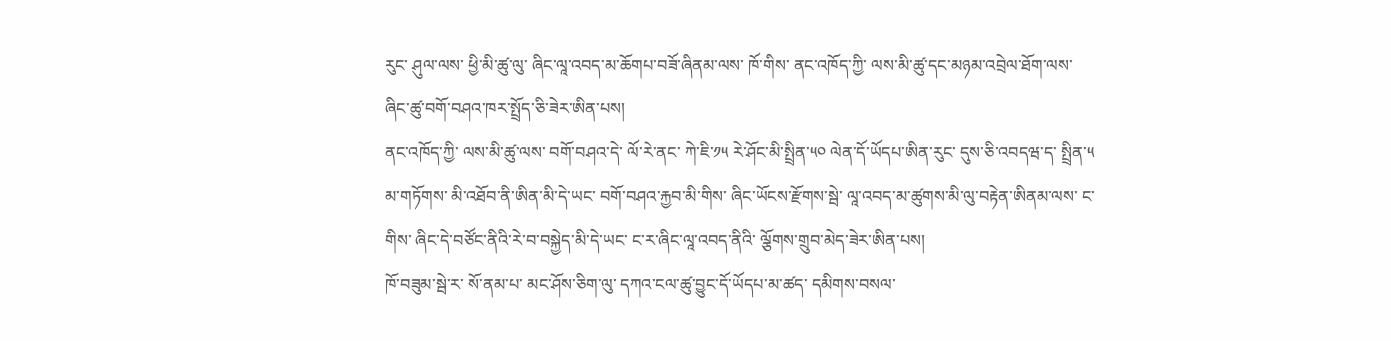རུང་ ཤུལ་ལས་ ཕྱི་མི་ཚུ་ལུ་ ཞིང་ལཱ་འབད་མ་ཆོགཔ་བཟོ་ཞིནམ་ལས་ ཁོ་གིས་ ནང་འཁོད་ཀྱི་ ལས་མི་ཚུ་དང་མཉམ་འབྲེལ་ཐོག་ལས་ ཞིང་ཚུ་བགོ་བཤའ་ཁར་སྤྲོད་ཅི་ཟེར་ཨིན་པས།
ནང་འཁོད་ཀྱི་ ལས་མི་ཚུ་ལས་ བགོ་བཤའ་དེ་ ལོ་རེ་ནང་ ཀེ་ཇི་༡༥ རེ་ཤོང་མི་སྤྲིན་༥༠ ལེན་དོ་ཡོདཔ་ཨིན་རུང་ དུས་ཅི་འབདཝ་ད་ སྤྲིན་༥ མ་གཏོགས་ མི་འཐོབ་ནི་ཨིན་མི་དེ་ཡང་ བགོ་བཤའ་རྐྱབ་མི་གིས་ ཞིང་ཡོངས་རྫོགས་སྦེ་ ལཱ་འབད་མ་ཚུགས་མི་ལུ་བརྟེན་ཨིནམ་ལས་ ང་གིས་ ཞིང་དེ་བཙོང་ནིའི་རེ་བ་བསྐྱེད་མི་དེ་ཡང་ ང་ར་ཞིང་ལཱ་འབད་ནིའི་ ལྕོགས་གྲུབ་མེད་ཟེར་ཨིན་པས།
ཁོ་བཟུམ་སྦེ་ར་ སོ་ནམ་པ་ མང་ཤོས་ཅིག་ལུ་ དཀའ་ངལ་ཚུ་བྱུང་དོ་ཡོདཔ་མ་ཚད་ དམིགས་བསལ་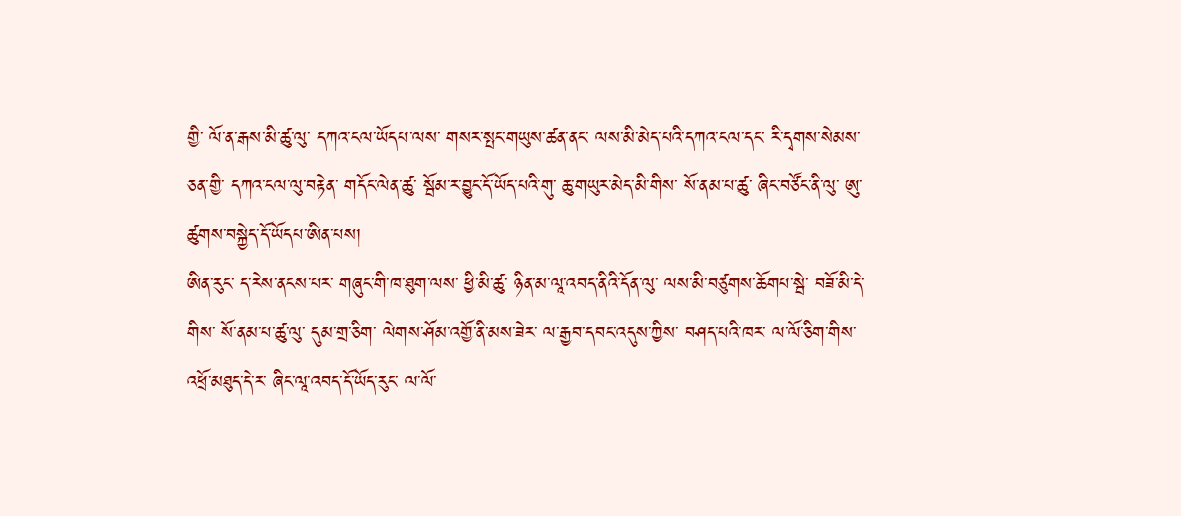གྱི་ ལོ་ན་རྒས་མི་ཚུ་ལུ་ དཀའ་ངལ་ཡོདཔ་ལས་ གསར་སྤང་གཡུས་ཚན་ནང་ ལས་མི་མེད་པའི་དཀའ་ངལ་དང་ རི་དྭགས་སེམས་ཅན་གྱི་ དཀའ་ངལ་ལུ་བརྟེན་ གདོང་ལེན་ཚུ་ སྦོམ་ར་བྱུང་དོ་ཡོད་པའི་གུ་ ཆུ་གཡུར་མེད་མི་གིས་ སོ་ནམ་པ་ཚུ་ ཞིང་བཙོང་ནི་ལུ་ ཨུ་ཚུགས་བསྐྱེད་དོ་ཡོདཔ་ཨིན་པས།
ཨིན་རུང་ ད་རེས་ནངས་པར་ གཞུང་གི་ཁ་ཐུག་ལས་ ཕྱི་མི་ཚུ་ ཉིན་མ་ལཱ་འབད་ནིའི་དོན་ལུ་ ལས་མི་བཙུགས་ཆོགཔ་སྦེ་ བཟོ་མི་དེ་གིས་ སོ་ནམ་པ་ཚུ་ལུ་ དུམ་གྲ་ཅིག་ ལེགས་ཤོམ་འགྱོ་ནི་མས་ཟེར་ ལ་རྒྱབ་དབང་འདུས་ཀྱིས་ བཤད་པའི་ཁར་ ལ་ལོ་ཅིག་གིས་ འཕྲོ་མཐུད་དེ་ར་ ཞིང་ལཱ་འབད་དོ་ཡོད་རུང་ ལ་ལོ་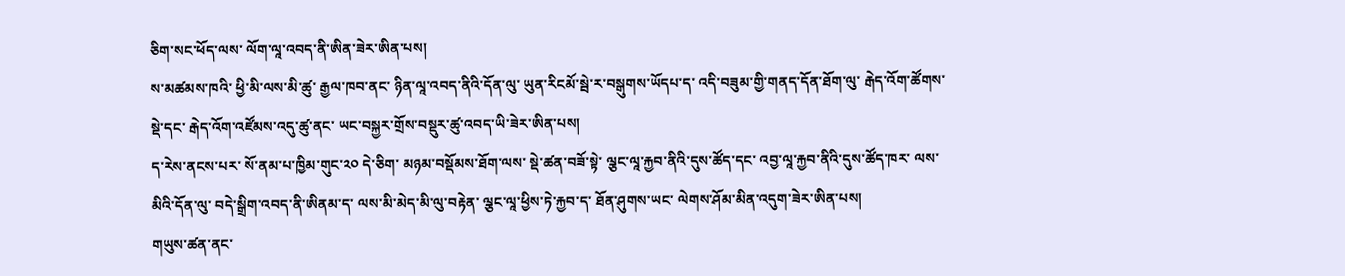ཅིག་སང་ཕོད་ལས་ ལོག་ལཱ་འབད་ནི་ཨིན་ཟེར་ཨིན་པས།
ས་མཚམས་ཁའི་ ཕྱི་མི་ལས་མི་ཚུ་ རྒྱལ་ཁབ་ནང་ ཉིན་ལཱ་འབད་ནིའི་དོན་ལུ་ ཡུན་རིངམོ་སྦེ་ར་བསྒུགས་ཡོདཔ་ད་ འདི་བཟུམ་གྱི་གནད་དོན་ཐོག་ལུ་ རྒེད་འོག་ཚོགས་སྡེ་དང་ རྒེད་འོག་འཛོམས་འདུ་ཚུ་ནང་ ཡང་བསྐྱར་གྲོས་བསྡུར་ཚུ་འབད་ཡི་ཟེར་ཨིན་པས།
ད་རེས་ནངས་པར་ སོ་ནམ་པ་ཁྱིམ་གུང་༢༠ དེ་ཅིག་ མཉམ་བསྡོམས་ཐོག་ལས་ སྡེ་ཚན་བཟོ་སྟེ་ ལྕང་ལཱ་རྐྱབ་ནིའི་དུས་ཚོད་དང་ འབྱ་ལཱ་རྐྱབ་ནིའི་དུས་ཚོད་ཁར་ ལས་མིའི་དོན་ལུ་ བདེ་སྒྲིག་འབད་ནི་ཨིནམ་ད་ ལས་མི་མེད་མི་ལུ་བརྟེན་ ལྕང་ལཱ་ཕྱིས་ཏེ་རྐྱབ་ད་ ཐོན་ཤུགས་ཡང་ ལེགས་ཤོམ་མིན་འདུག་ཟེར་ཨིན་པས།
གཡུས་ཚན་ནང་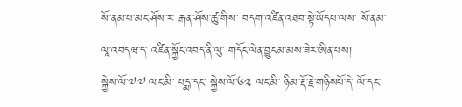སོ་ནམ་པ་མང་ཤོས་ར་ རྒན་ཤོས་ཚུ་གིས་ བདག་འཛིན་འཐབ་སྟེ་ཡོདཔ་ལས་ སོ་ནམ་ལཱ་འབདཝ་ད་ འཛིན་སྐྱོང་འབད་ནི་ལུ་ གདོང་ལེན་བྱུངམ་མས་ཟེར་ཨིན་པས།
སྐྱེས་ལོ་༧༧ ལང་མི་ པདྨ་དང་ སྐྱེས་ལོ་༦༢ ལང་མི་ ཉིམ་རྡོ་རྗེ་གཉིསཔོ་དེ་ ལོ་དང་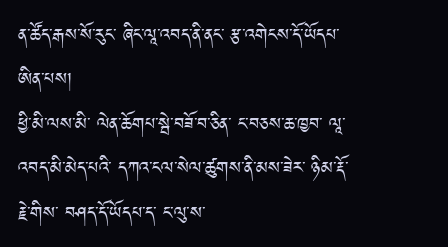ན་ཚོད་རྒས་སོ་རུང་ ཞིང་ལཱ་འབད་ནི་ནང་ རྩ་འགེངས་དོ་ཡོདཔ་ཨིན་པས།
ཕྱི་མི་ལས་མི་ ལེན་ཆོགཔ་སྦེ་བཟོ་བ་ཅིན་ ང་བཅས་ཆ་ཁྱབ་ ལཱ་འབད་མི་མེད་པའི་ དཀའ་ངལ་སེལ་ཚུགས་ནི་མས་ཟེར་ ཉིམ་རྡོ་རྗེ་གིས་ བཤད་དོ་ཡོདཔ་ད་ ང་ལུ་ས་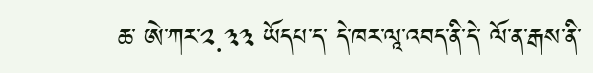ཆ་ ཨེ་ཀར་༢.༣༣ ཡོདཔ་ད་ དེ་ཁར་ལཱ་འབད་ནི་དེ་ ལོ་ན་རྒས་ནི་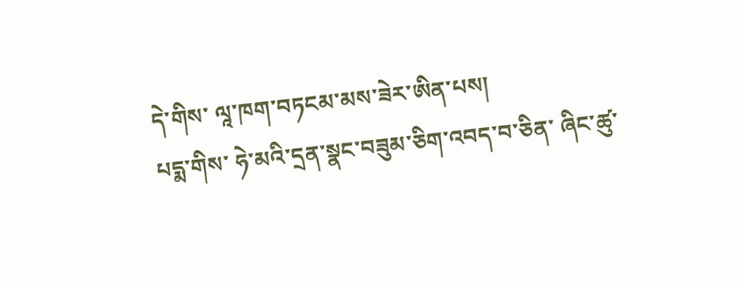དེ་གིས་ ལཱ་ཁག་བཏངམ་མས་ཟེར་ཨིན་པས།
པདྨ་གིས་ ཧེ་མའི་དྲན་སྣང་བཟུམ་ཅིག་འབད་བ་ཅིན་ ཞིང་ཚུ་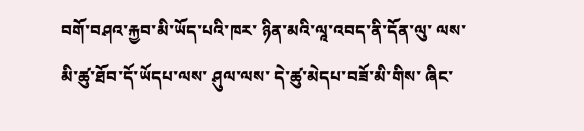བགོ་བཤའ་རྐྱབ་མི་ཡོད་པའི་ཁར་ ཉིན་མའི་ལཱ་འབད་ནི་དོན་ལུ་ ལས་མི་ཚུ་ཐོབ་དོ་ཡོདཔ་ལས་ ཤུལ་ལས་ དེ་ཚུ་མེདཔ་བཟོ་མི་གིས་ ཞིང་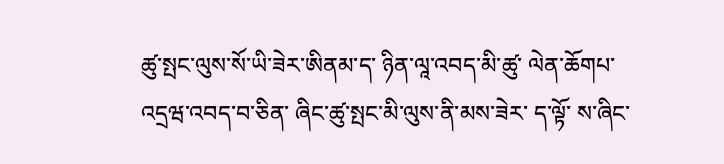ཚུ་སྤང་ལུས་སོ་ཡི་ཟེར་ཨིནམ་ད་ ཉིན་ལཱ་འབད་མི་ཚུ་ ལེན་ཆོགཔ་འདྲཝ་འབད་བ་ཅིན་ ཞིང་ཚུ་སྤང་མི་ལུས་ནི་མས་ཟེར་ ད་ལྟོ་ ས་ཞིང་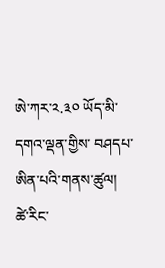ཨེ་ཀར་༢.༣༠ ཡོད་མི་ དགའ་ལྡན་གྱིས་ བཤདཔ་ཨིན་པའི་གནས་ཚུལ།
ཚེ་རིང་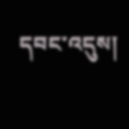དབང་འདུས།